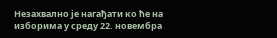Незахвално је нагађати ко ће на изборима у среду 22. новембра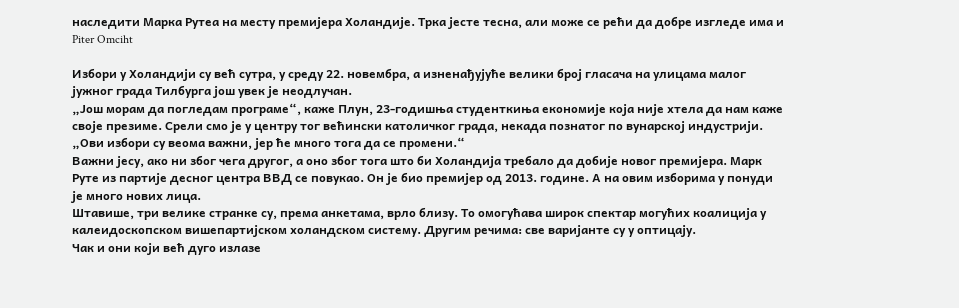наследити Марка Рутеа на месту премијера Холандије. Трка јесте тесна, али може се рећи да добре изгледе има и Piter Omciht

Избори у Холандији су већ сутра, у среду 22. новембра, а изненађујуће велики број гласача на улицама малог јужног града Тилбурга још увек је неодлучан.
„Још морам да погледам програме“, каже Плун, 23-годишња студенткиња економије која није хтела да нам каже своје презиме. Срели смо је у центру тог већински католичког града, некада познатог по вунарској индустрији. „Ови избори су веома важни, јер ће много тога да се промени.“
Важни јесу, ако ни због чега другог, а оно због тога што би Холандија требало да добије новог премијера. Марк Руте из партије десног центра ВВД се повукао. Он је био премијер од 2013. године. А на овим изборима у понуди је много нових лица.
Штавише, три велике странке су, према анкетама, врло близу. То омогућава широк спектар могућих коалиција у калеидоскопском вишепартијском холандском систему. Другим речима: све варијанте су у оптицају.
Чак и они који већ дуго излазе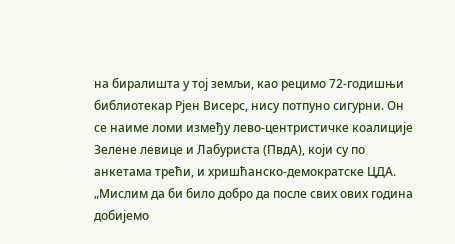на биралишта у тој земљи, као рецимо 72-годишњи библиотекар Рјен Висерс, нису потпуно сигурни. Он се наиме ломи између лево-центристичке коалиције Зелене левице и Лабуриста (ПвдА), који су по анкетама трећи, и хришћанско-демократске ЦДА.
„Мислим да би било добро да после свих ових година добијемо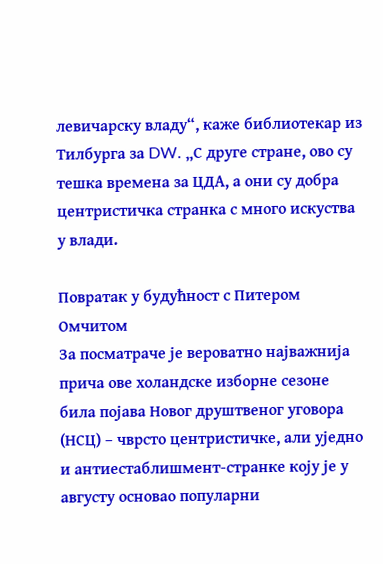левичарску владу“, каже библиотекар из Тилбурга за DW. „С друге стране, ово су тешка времена за ЦДА, а они су добра центристичка странка с много искуства у влади.

Повратак у будућност с Питером Омчитом
За посматраче је вероватно најважнија прича ове холандске изборне сезоне била појава Новог друштвеног уговора (НСЦ) – чврсто центристичке, али уједно и антиестаблишмент-странке коју је у августу основао популарни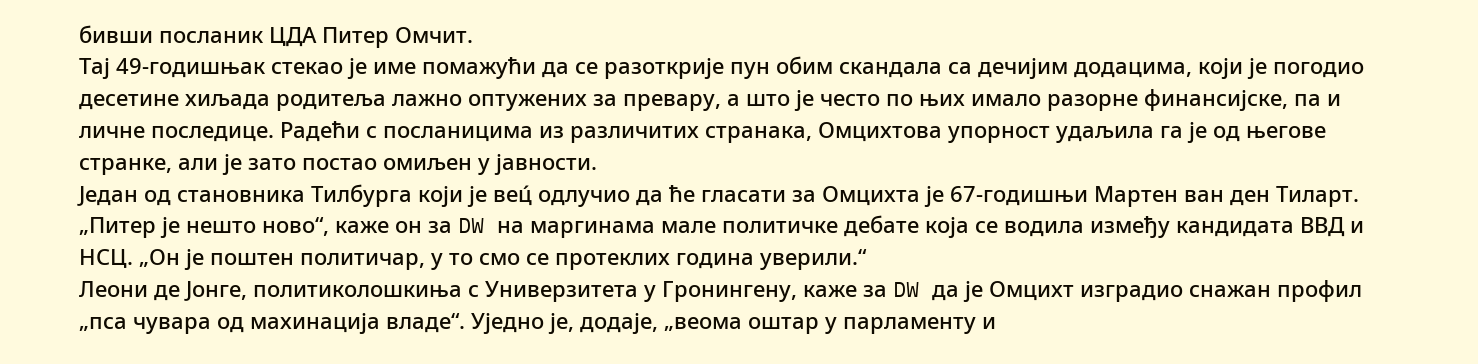бивши посланик ЦДА Питер Омчит.
Тај 49-годишњак стекао је име помажући да се разоткрије пун обим скандала са дечијим додацима, који је погодио десетине хиљада родитеља лажно оптужених за превару, а што је често по њих имало разорне финансијске, па и личне последице. Радећи с посланицима из различитих странака, Омцихтова упорност удаљила га је од његове странке, али је зато постао омиљен у јавности.
Један од становника Тилбурга који је вец́ одлучио да ће гласати за Омцихта је 67-годишњи Мартен ван ден Тиларт. „Питер је нешто ново“, каже он за DW на маргинама мале политичке дебате која се водила између кандидата ВВД и НСЦ. „Он је поштен политичар, у то смо се протеклих година уверили.“
Леони де Јонге, политиколошкиња с Универзитета у Гронингену, каже за DW да је Омцихт изградио снажан профил „пса чувара од махинација владе“. Уједно је, додаје, „веома оштар у парламенту и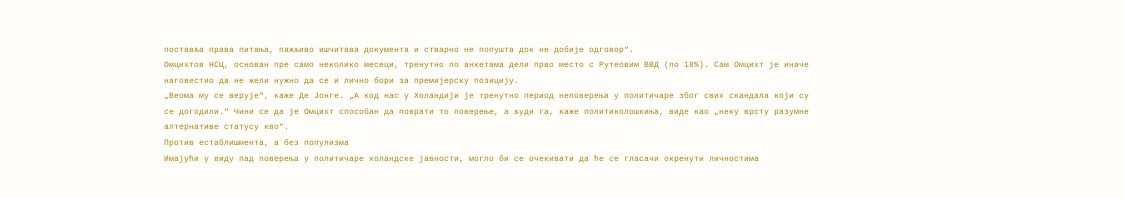поставља права питања, пажљиво ишчитава документа и стварно не попушта док не добије одговор“.
Омцихтов НСЦ, основан пре само неколико месеци, тренутно по анкетама дели прво место с Рутеовим ВВД (по 18%). Сам Омцихт је иначе наговестио да не жели нужно да се и лично бори за премијерску позицију.
„Веома му се верује“, каже Де Јонге. „А код нас у Холандији је тренутно период неповерења у политичаре због свих скандала који су се догодили.“ Чини се да је Омцихт способан да поврати то поверење, а људи га, каже политиколошкиња, виде као „неку врсту разумне алтернативе статусу кво“.
Против естаблишмента, а без популизма
Имајући у виду пад поверења у политичаре холандске јавности, могло би се очекивати да ће се гласачи окренути личностима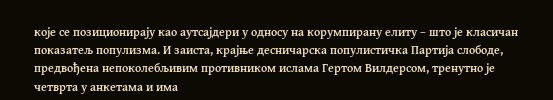које се позиционирају као аутсајдери у односу на корумпирану елиту – што је класичан показатељ популизма. И заиста, крајње десничарска популистичка Партија слободе, предвођена непоколебљивим противником ислама Гертом Вилдерсом, тренутно је четврта у анкетама и има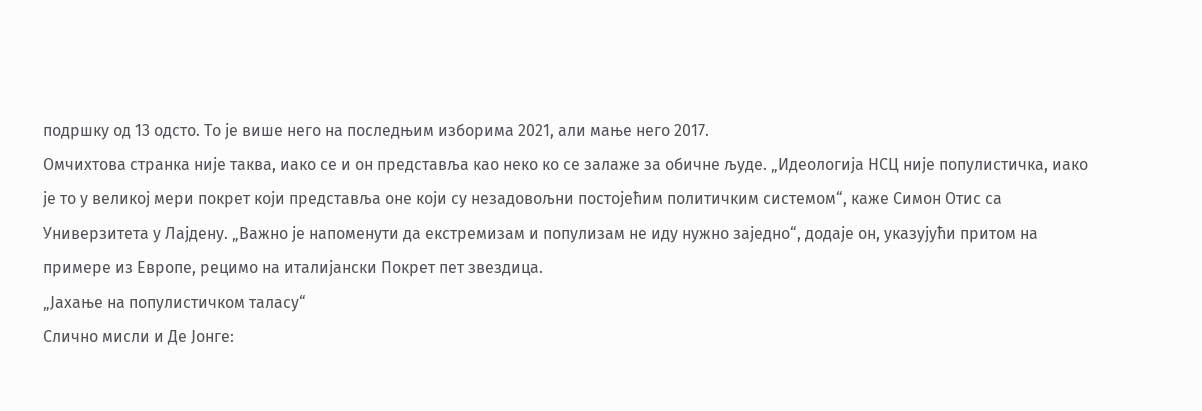подршку од 13 одсто. То је више него на последњим изборима 2021, али мање него 2017.
Омчихтова странка није таква, иако се и он представља као неко ко се залаже за обичне људе. „Идеологија НСЦ није популистичка, иако је то у великој мери покрет који представља оне који су незадовољни постојећим политичким системом“, каже Симон Отис са Универзитета у Лајдену. „Важно је напоменути да екстремизам и популизам не иду нужно заједно“, додаје он, указујући притом на примере из Европе, рецимо на италијански Покрет пет звездица.
„Јахање на популистичком таласу“
Слично мисли и Де Јонге: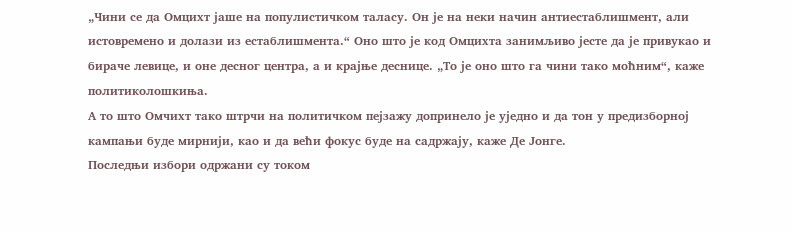„Чини се да Омцихт јаше на популистичком таласу. Он је на неки начин антиестаблишмент, али истовремено и долази из естаблишмента.“ Оно што је код Омцихта занимљиво јесте да је привукао и бираче левице, и оне десног центра, а и крајње деснице. „То је оно што га чини тако моћним“, каже политиколошкиња.
А то што Омчихт тако штрчи на политичком пејзажу допринело је уједно и да тон у предизборној кампањи буде мирнији, као и да већи фокус буде на садржају, каже Де Јонге.
Последњи избори одржани су током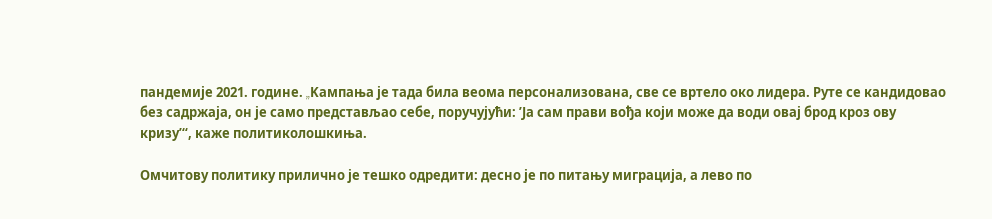пандемије 2021. године. „Kампања је тада била веома персонализована, све се вртело око лидера. Руте се кандидовао без садржаја, он је само представљао себе, поручујући: ’Ја сам прави вођа који може да води овај брод кроз ову кризу’“, каже политиколошкиња.

Омчитову политику прилично је тешко одредити: десно је по питању миграција, а лево по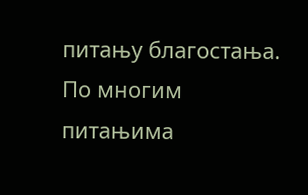питању благостања. По многим питањима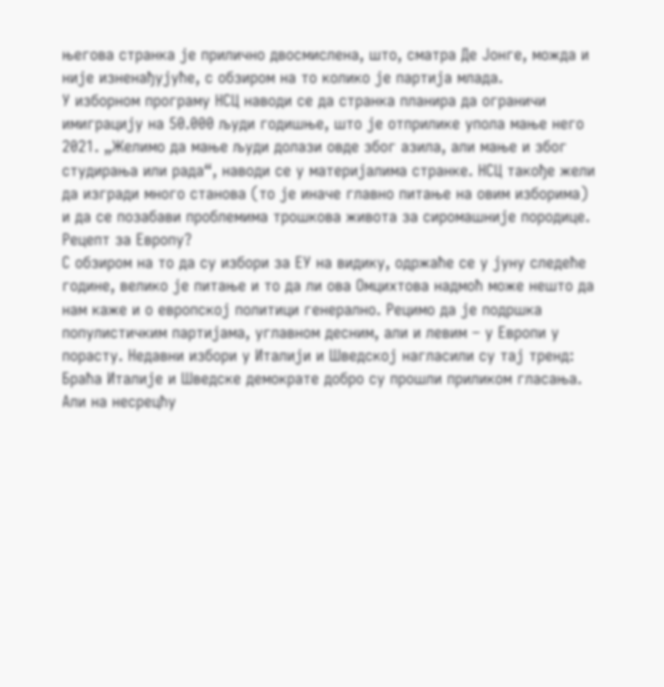његова странка је прилично двосмислена, што, сматра Де Јонге, можда и није изненађујуће, с обзиром на то колико је партија млада.
У изборном програму НСЦ наводи се да странка планира да ограничи имиграцију на 50.000 људи годишње, што је отприлике упола мање него 2021. „Желимо да мање људи долази овде због азила, али мање и због студирања или рада“, наводи се у материјалима странке. НСЦ такође жели да изгради много станова (то је иначе главно питање на овим изборима) и да се позабави проблемима трошкова живота за сиромашније породице.
Рецепт за Европу?
С обзиром на то да су избори за ЕУ на видику, одржаће се у јуну следеће године, велико је питање и то да ли ова Омцихтова надмоћ може нешто да нам каже и о европској политици генерално. Рецимо да је подршка популистичким партијама, углавном десним, али и левим – у Европи у порасту. Недавни избори у Италији и Шведској нагласили су тај тренд: Браћа Италије и Шведске демократе добро су прошли приликом гласања.
Али на несрецћу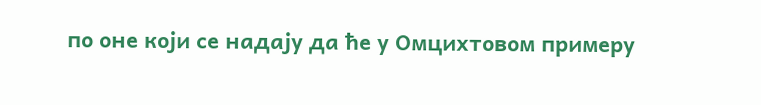по оне који се надају да ће у Омцихтовом примеру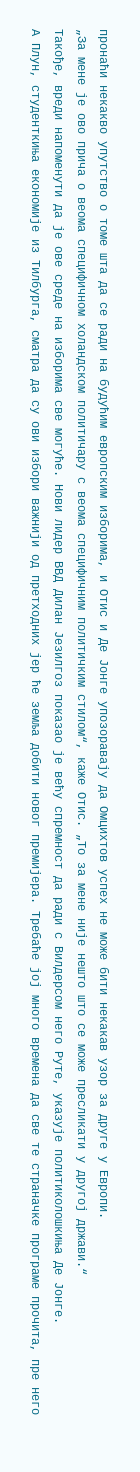пронаћи некакво упутство о томе шта да се ради на будућим европским изборима, и Отис и Де Јонге упозоравају да Омцихтов успех не може бити некакав узор за друге у Европи.
„За мене је ово прича о веома специфичном холандском политичару с веома специфичним политичким стилом“, каже Отис. „То за мене није нешто што се може пресликати у другој држави.“
Такође, вреди напоменути да је ове среде на изборима све могуће. Нови лидер ВВД Дилан Језилгоз показао је већу спремност да ради с Вилдерсом него Руте, указује политиколошкиња Де Јонге.
А Плун, студенткиња економије из Тилбурга, сматра да су ови избори важнији од претходних јер ће земља добити новог премијера. Требаће јој много времена да све те страначке програме прочита, пре него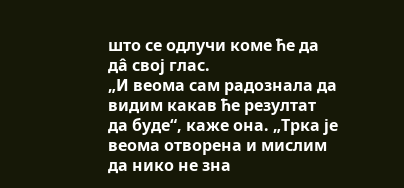што се одлучи коме ће да дâ свој глас.
„И веома сам радознала да видим какав ће резултат да буде“, каже она. „Трка је веома отворена и мислим да нико не зна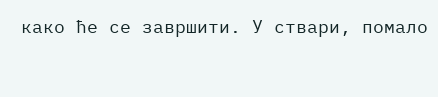како ће се завршити. У ствари, помало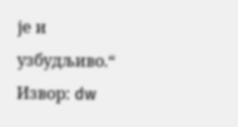је и узбудљиво.“
Извор: dw